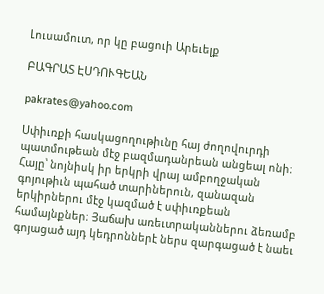Լուսամուտ, որ կը բացուի Արեւելք

ԲԱԳՐԱՏ ԷՍԴՈՒԳԵԱՆ

pakrates@yahoo.com

Սփիւռքի հասկացողութիւնը հայ ժողովուրդի պատմութեան մէջ բազմադանրեան անցեալ ոնի։ Հայը՝ նոյնիսկ իր երկրի վրայ ամբողջական գոյութիւն պահած տարիներուն, զանազան երկիրներու մէջ կազմած է սփիւռքեան համայնքներ։ Յաճախ առեւտրականներու ձեռամբ գոյացած այդ կեդրոններէ ներս զարգացած է նաեւ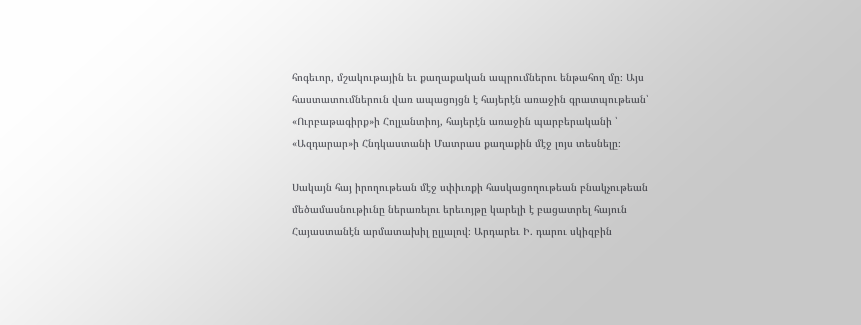հոգեւոր, մշակութային եւ քաղաքական ապրումներու ենթահող մը։ Այս հաստատումներուն վառ ապացոյցն է հայերէն առաջին գրատպութեան՝ «Ուրբաթագիրք»ի Հոլլանտիոյ, հայերէն առաջին պարբերականի ՝ «Ազդարար»ի Հնդկաստանի Մատրաս քաղաքին մէջ լոյս տեսնելը։

Սակայն հայ իրողութեան մէջ սփիւռքի հասկացողութեան բնակչութեան մեծամասնութիւնը ներառելու երեւոյթը կարելի է բացատրել հայուն Հայաստանէն արմատախիլ ըլլալով։ Արդարեւ Ի. դարու սկիզբին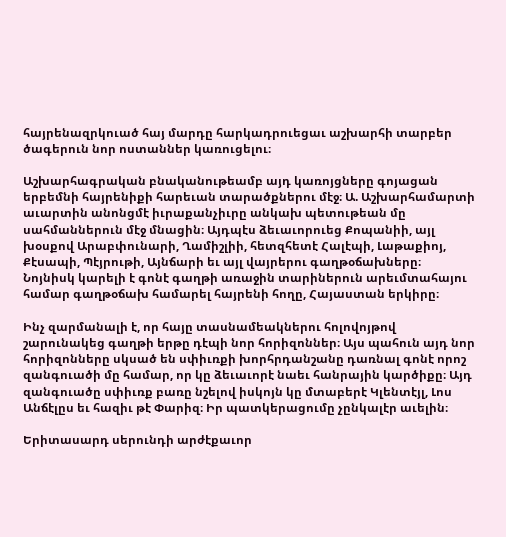հայրենազրկուած հայ մարդը հարկադրուեցաւ աշխարհի տարբեր ծագերուն նոր ոստաններ կառուցելու։

Աշխարհագրական բնականութեամբ այդ կառոյցները գոյացան երբեմնի հայրենիքի հարեւան տարածքներու մէջ։ Ա. Աշխարհամարտի աւարտին անոնցմէ իւրաքանչիւրը անկախ պետութեան մը սահմաններուն մէջ մնացին։ Այդպէս ձեւաւորուեց Քոպանիի, այլ խօսքով Արաբփունարի, Ղամիշլիի, հետզհետէ Հալէպի, Լաթաքիոյ, Քէսապի, Պէյրութի, Այնճարի եւ այլ վայրերու գաղթօճախները։ Նոյնիսկ կարելի է գոնէ գաղթի առաջին տարիներուն արեւմտահայու համար գաղթօճախ համարել հայրենի հողը, Հայաստան երկիրը։

Ինչ զարմանալի է, որ հայը տասնամեակներու հոլովոյթով շարունակեց գաղթի երթը դէպի նոր հորիզոններ։ Այս պահուն այդ նոր հորիզոնները սկսած են սփիւռքի խորհրդանշանը դառնալ գոնէ որոշ զանգուածի մը համար, որ կը ձեւաւորէ նաեւ հանրային կարծիքը։ Այդ զանգուածը սփիւռք բառը նշելով իսկոյն կը մտաբերէ Կլենտէյլ, Լոս Անճէլըս եւ հազիւ թէ Փարիզ։ Իր պատկերացումը չընկալէր աւելին։

Երիտասարդ սերունդի արժէքաւոր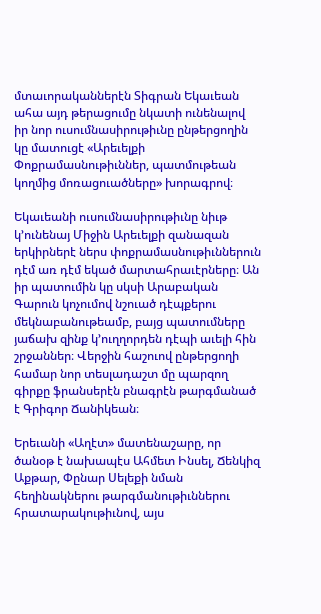մտաւորականներէն Տիգրան Եկաւեան ահա այդ թերացումը նկատի ունենալով իր նոր ուսումնասիրութիւնը ընթերցողին կը մատուցէ «Արեւելքի Փոքրամասնութիւններ, պատմութեան կողմից մոռացուածները» խորագրով։

Եկաւեանի ուսումնասիրութիւնը նիւթ կ՚ունենայ Միջին Արեւելքի զանազան երկիրներէ ներս փոքրամասնութիւններուն դէմ առ դէմ եկած մարտահրաւէրները։ Ան իր պատումին կը սկսի Արաբական Գարուն կոչումով նշուած դէպքերու մեկնաբանութեամբ, բայց պատումները յաճախ զինք կ՚ուղղորդեն դէպի աւելի հին շրջաններ։ Վերջին հաշուով ընթերցողի համար նոր տեսլադաշտ մը պարզող գիրքը ֆրանսերէն բնագրէն թարգմանած է Գրիգոր Ճանիկեան։

Երեւանի «Աղէտ» մատենաշարը, որ ծանօթ է նախապէս Ահմետ Ինսել, Ճենկիզ Աքթար, Փընար Սելեքի նման հեղինակներու թարգմանութիւններու հրատարակութիւնով, այս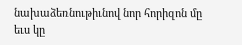նախաձեռնութիւնով նոր հորիզոն մը եւս կը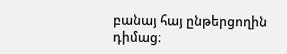բանայ հայ ընթերցողին դիմաց։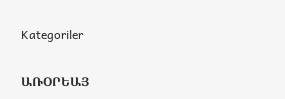Kategoriler

ԱՌՕՐԵԱՅ